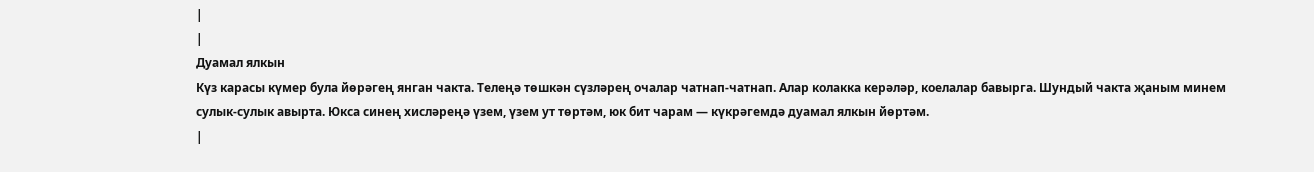|
|
Дуамал ялкын
Күз карасы күмер була йөрәгең янган чакта. Телеңә төшкән сүзләрең очалар чатнап-чатнап. Алар колакка керәләр, коелалар бавырга. Шундый чакта җаным минем сулык-сулык авырта. Юкса синең хисләреңә үзем, үзем ут төртәм, юк бит чарам — күкрәгемдә дуамал ялкын йөртәм.
|